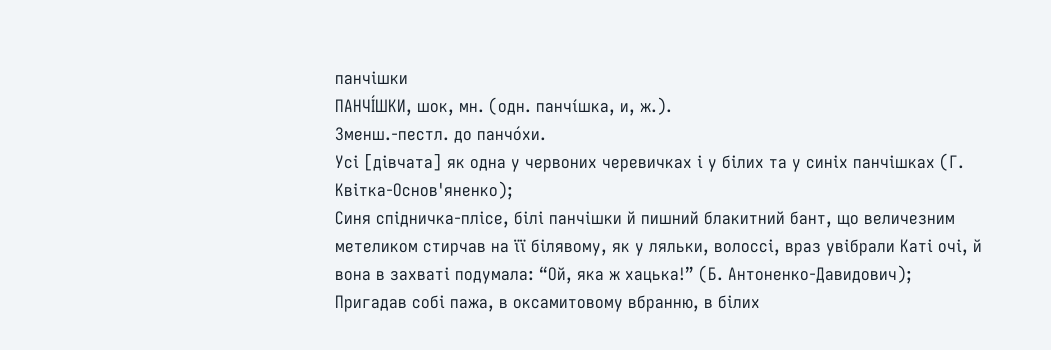панчішки
ПАНЧІ́ШКИ, шок, мн. (одн. панчі́шка, и, ж.).
Зменш.-пестл. до панчо́хи.
Усі [дівчата] як одна у червоних черевичках і у білих та у синіх панчішках (Г. Квітка-Основ'яненко);
Синя спідничка-плісе, білі панчішки й пишний блакитний бант, що величезним метеликом стирчав на її білявому, як у ляльки, волоссі, враз увібрали Каті очі, й вона в захваті подумала: “Ой, яка ж хацька!” (Б. Антоненко-Давидович);
Пригадав собі пажа, в оксамитовому вбранню, в білих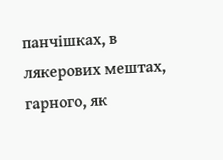панчішках, в лякерових мештах, гарного, як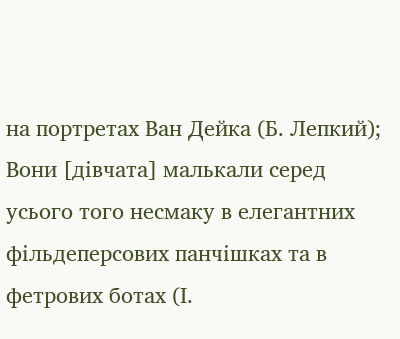на портретах Ван Дейка (Б. Лепкий);
Вони [дівчата] малькали серед усього того несмаку в елегантних фільдеперсових панчішках та в фетрових ботах (І.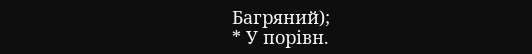Багряний);
* У порівн.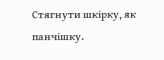Стягнути шкірку, як панчішку.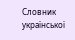Словник української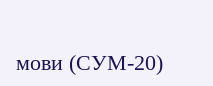мови (СУМ-20)